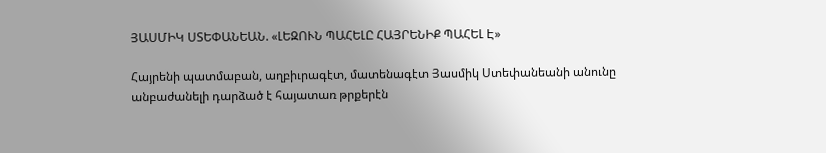ՅԱՍՄԻԿ ՍՏԵՓԱՆԵԱՆ. «ԼԵԶՈՒՆ ՊԱՀԵԼԸ ՀԱՅՐԵՆԻՔ ՊԱՀԵԼ Է»

Հայրենի պատմաբան, աղբիւրագէտ, մատենագէտ Յասմիկ Ստեփանեանի անունը անբաժանելի դարձած է հայատառ թրքերէն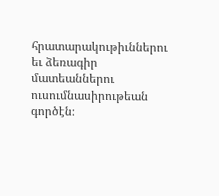հրատարակութիւններու եւ ձեռագիր մատեաններու ուսումնասիրութեան գործէն։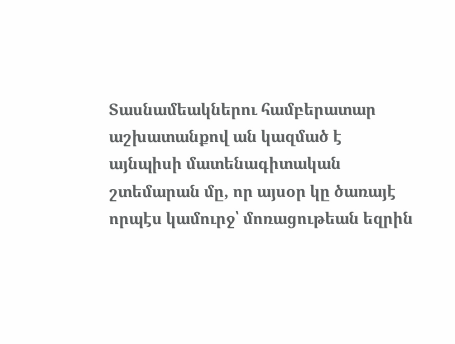Տասնամեակներու համբերատար աշխատանքով ան կազմած է այնպիսի մատենագիտական շտեմարան մը, որ այսօր կը ծառայէ որպէս կամուրջ՝ մոռացութեան եզրին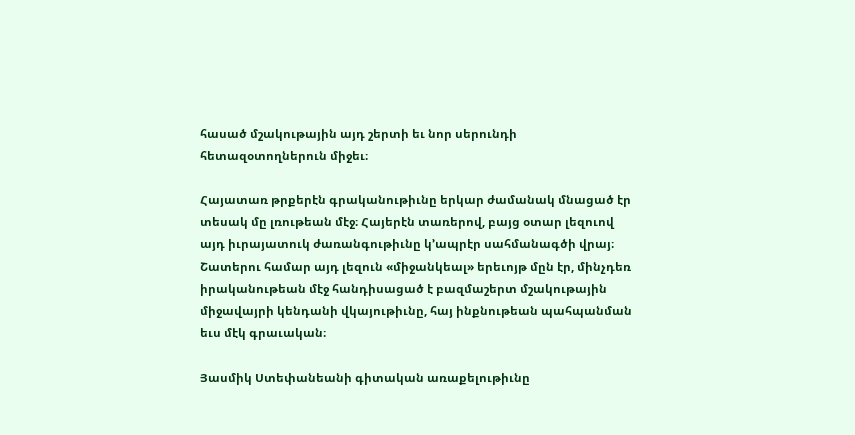հասած մշակութային այդ շերտի եւ նոր սերունդի հետազօտողներուն միջեւ։

Հայատառ թրքերէն գրականութիւնը երկար ժամանակ մնացած էր տեսակ մը լռութեան մէջ։ Հայերէն տառերով, բայց օտար լեզուով այդ իւրայատուկ ժառանգութիւնը կ՚ապրէր սահմանագծի վրայ։ Շատերու համար այդ լեզուն «միջանկեալ» երեւոյթ մըն էր, մինչդեռ իրականութեան մէջ հանդիսացած է բազմաշերտ մշակութային միջավայրի կենդանի վկայութիւնը, հայ ինքնութեան պահպանման եւս մէկ գրաւական։

Յասմիկ Ստեփանեանի գիտական առաքելութիւնը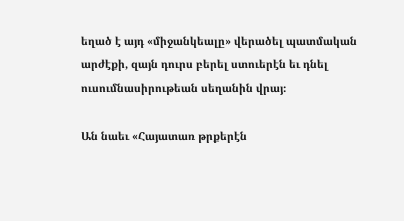եղած է այդ «միջանկեալը» վերածել պատմական արժէքի, զայն դուրս բերել ստուերէն եւ դնել ուսումնասիրութեան սեղանին վրայ։

Ան նաեւ «Հայատառ թրքերէն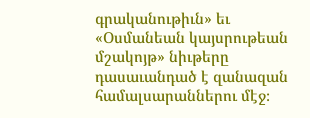գրականութիւն» եւ «Օսմանեան կայսրութեան մշակոյթ» նիւթերը դասաւանդած է զանազան համալսարաններու մէջ։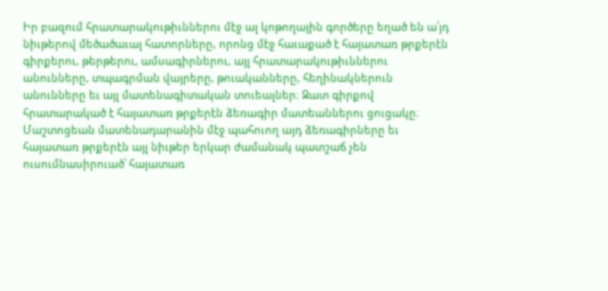Իր բազում հրատարակութիւններու մէջ ալ կոթողային գործերը եղած են ա՛յդ նիւթերով մեծածաւալ հատորները, որոնց մէջ հաւաքած է հայատառ թրքերէն գիրքերու, թերթերու, ամսագիրներու, այլ հրատարակութիւններու անունները, տպագրման վայրերը, թուականները, հեղինակներուն անունները եւ այլ մատենագիտական տուեալներ։ Զատ գիրքով հրատարակած է հայատառ թրքերէն ձեռագիր մատեաններու ցուցակը։ Մաշտոցեան մատենադարանին մէջ պահուող այդ ձեռագիրները եւ հայատառ թրքերէն այլ նիւթեր երկար ժամանակ պատշաճ չեն ուսումնասիրուած՝ հայատառ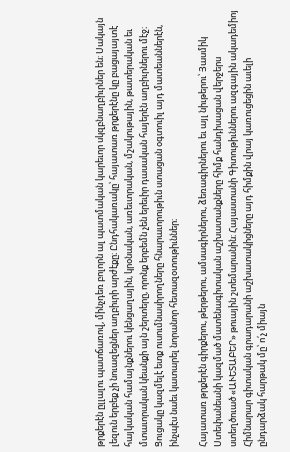թրքերէն ըլլալու պատճառով, մինչդեռ բոլորն ալ պատմական կարեւոր սկզբնաղբիւրներ են։ Սակայն լեզուն երբեք չի նուազեցներ աղբիւրի արժէքը։ Ընդհակառակը՝ հայատառ թրքերէնը կը բացայայտէ հայկական համայնքներու կենցաղային, կրօնական, առեւտրական, մշակութային, թատերական եւ մտաւորական կեանքի այն շերտերը, որոնք երբեմն չեն երեւիր դասական հայերէն աղբիւրներու մէջ։ Ցուցակը կազմելէ ետք ուսումնասիրողները հնարաւորութիւն ստացան օգտուիլ այդ մատեաններէն, ինչպէս նաեւ կատարել նորանոր հետազօտութիւններ։

Հայատառ թրքերէն գիրքերու, թերթերու, ամսագիրներու, ձեռագիրներու եւ այլ նիւթերու՝ Յասմիկ Ստեփանեանի կազմած մատենագիտական աշխատանքները հիմք հանդիսացան վերջերս ստեղծուած «ԱՒԵՏԱԲԵՐ» թուային շտեմարանին։ Հայաստանի Գիտութիւններու ազգային ակադեմիոյ Հիմնարար գիտական գրադարանի աշխատակիցները այդ հիմքին վրայ կառուցեցին աւելի ընդարձակ հարթակ մը՝ ո՛չ միայն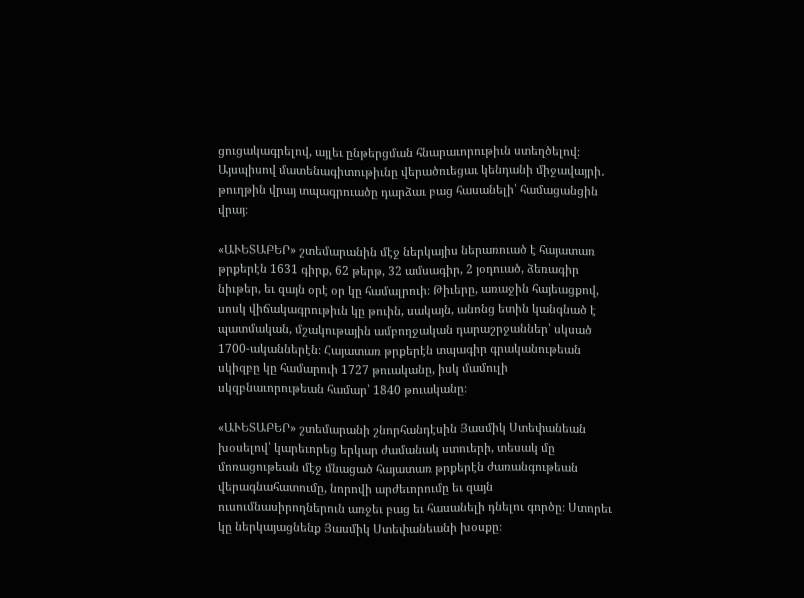ցուցակագրելով, այլեւ ընթերցման հնարաւորութիւն ստեղծելով։ Այսպիսով մատենագիտութիւնը վերածուեցաւ կենդանի միջավայրի․ թուղթին վրայ տպագրուածը դարձաւ բաց հասանելի՝ համացանցին վրայ։

«ԱՒԵՏԱԲԵՐ» շտեմարանին մէջ ներկայիս ներառուած է հայատառ թրքերէն 1631 գիրք, 62 թերթ, 32 ամսագիր, 2 յօդուած, ձեռագիր նիւթեր, եւ զայն օրէ օր կը համալրուի։ Թիւերը, առաջին հայեացքով, սոսկ վիճակագրութիւն կը թուին, սակայն, անոնց ետին կանգնած է պատմական, մշակութային ամբողջական դարաշրջաններ՝ սկսած 1700-ականներէն։ Հայատառ թրքերէն տպագիր գրականութեան սկիզբը կը համարուի 1727 թուականը, իսկ մամուլի սկզբնաւորութեան համար՝ 1840 թուականը։

«ԱՒԵՏԱԲԵՐ» շտեմարանի շնորհանդէսին Յասմիկ Ստեփանեան խօսելով՝ կարեւորեց երկար ժամանակ ստուերի, տեսակ մը մոռացութեան մէջ մնացած հայատառ թրքերէն ժառանգութեան վերագնահատումը, նորովի արժեւորումը եւ զայն ուսումնասիրողներուն առջեւ բաց եւ հասանելի դնելու գործը։ Ստորեւ կը ներկայացնենք Յասմիկ Ստեփանեանի խօսքը։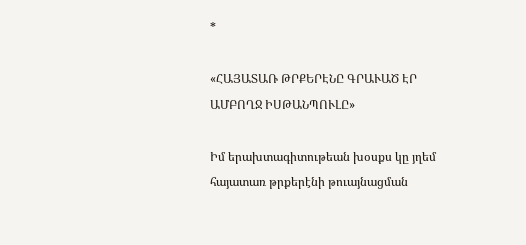*

«ՀԱՅԱՏԱՌ ԹՐՔԵՐԷՆԸ ԳՐԱՒԱԾ ԷՐ ԱՄԲՈՂՋ ԻՍԹԱՆՊՈՒԼԸ»

Իմ երախտագիտութեան խօսքս կը յղեմ հայատառ թրքերէնի թուայնացման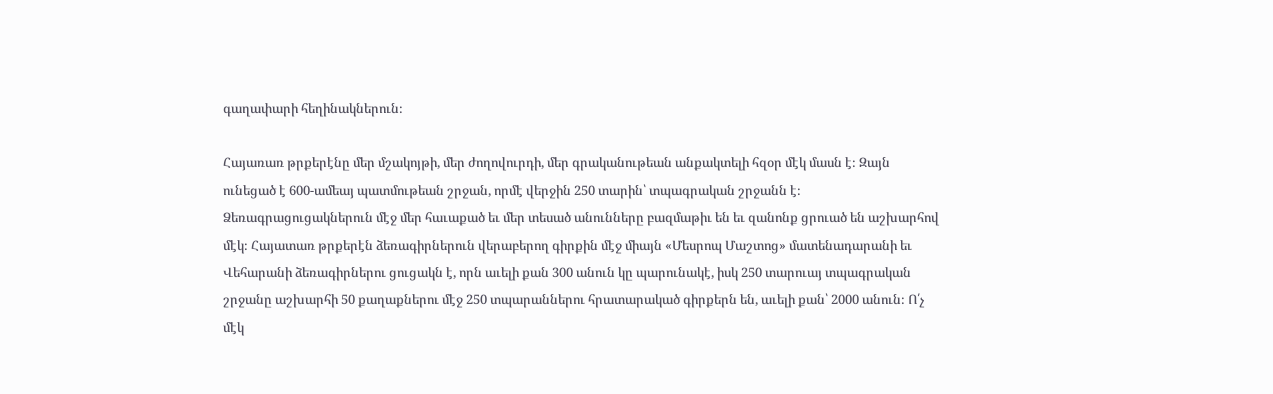գաղափարի հեղինակներուն։

Հայառառ թրքերէնը մեր մշակոյթի, մեր ժողովուրդի, մեր գրականութեան անքակտելի հզօր մէկ մասն է։ Զայն ունեցած է 600-ամեայ պատմութեան շրջան, որմէ վերջին 250 տարին՝ տպագրական շրջանն է։ Ձեռագրացուցակներուն մէջ մեր հաւաքած եւ մեր տեսած անունները բազմաթիւ են եւ զանոնք ցրուած են աշխարհով մէկ։ Հայատառ թրքերէն ձեռագիրներուն վերաբերող գիրքին մէջ միայն «Մեսրոպ Մաշտոց» մատենադարանի եւ Վեհարանի ձեռագիրներու ցուցակն է, որն աւելի քան 300 անուն կը պարունակէ, իսկ 250 տարուայ տպագրական շրջանը աշխարհի 50 քաղաքներու մէջ 250 տպարաններու հրատարակած գիրքերն են, աւելի քան՝ 2000 անուն։ Ո՛չ մէկ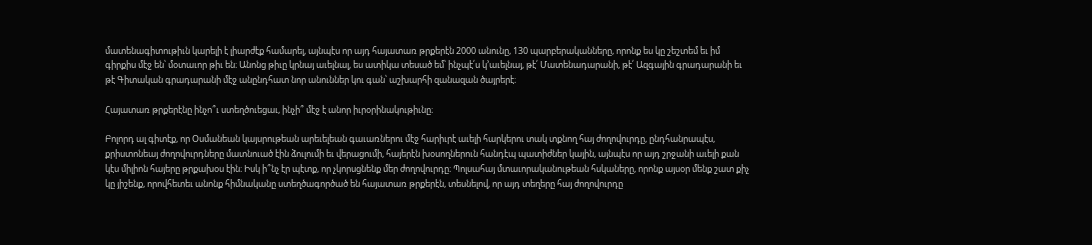մատենագիտութիւն կարելի է լիարժէք համարել, այնպէս որ այդ հայատառ թրքերէն 2000 անունը, 130 պարբերականները, որոնք ես կը շեշտեմ եւ իմ գիրքիս մէջ են՝ մօտաւոր թիւ են։ Անոնց թիւը կրնայ աւելնալ, ես ատիկա տեսած եմ՝ ինչպէ՛ս կ՚աւելնայ, թէ՛ Մատենադարանի, թէ՛ Ազգային գրադարանի եւ թէ Գիտական գրադարանի մէջ անընդհատ նոր անուններ կու գան՝ աշխարհի զանազան ծայրերէ։

Հայատառ թրքերէնը ինչո՞ւ ստեղծուեցաւ, ինչի՞ մէջ է անոր իւրօրինակութիւնը։

Բոլորդ ալ գիտէք, որ Օսմանեան կայսրութեան արեւելեան գաւառներու մէջ հարիւրէ աւելի հարկերու տակ տքնող հայ ժողովուրդը, ընդհանրապէս, քրիստոնեայ ժողովուրդները մատնուած էին ձուլումի եւ վերացումի, հայերէն խօսողներուն հանդէպ պատիժներ կային, այնպէս որ այդ շրջանի աւելի քան կէս միլիոն հայերը թրքախօս էին։ Իսկ ի՞նչ էր պէտք, որ չկորսցնենք մեր ժողովուրդը։ Պոլսահայ մտաւորականութեան հսկաները, որոնք այսօր մենք շատ քիչ կը յիշենք, որովհետեւ անոնք հիմնականը ստեղծագործած են հայատառ թրքերէն, տեսնելով, որ այդ տեղերը հայ ժողովուրդը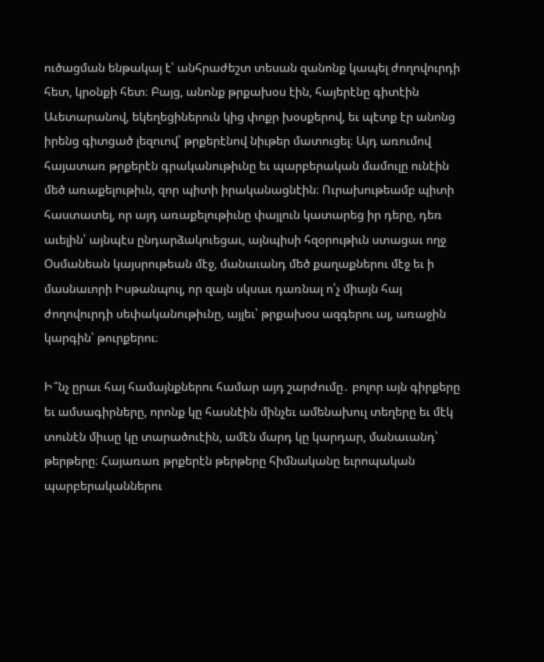ուծացման ենթակայ է՝ անհրաժեշտ տեսան զանոնք կապել ժողովուրդի հետ, կրօնքի հետ։ Բայց, անոնք թրքախօս էին, հայերէնը գիտէին Աւետարանով, եկեղեցիներուն կից փոքր խօսքերով, եւ պէտք էր անոնց իրենց գիտցած լեզուով՝ թրքերէնով նիւթեր մատուցել։ Այդ առումով հայատառ թրքերէն գրականութիւնը եւ պարբերական մամուլը ունէին մեծ առաքելութիւն, զոր պիտի իրականացնէին։ Ուրախութեամբ պիտի հաստատել, որ այդ առաքելութիւնը փայլուն կատարեց իր դերը, դեռ աւելին՝ այնպէս ընդարձակուեցաւ, այնպիսի հզօրութիւն ստացաւ ողջ Օսմանեան կայսրութեան մէջ, մանաւանդ մեծ քաղաքներու մէջ եւ ի մասնաւորի Իսթանպուլ, որ զայն սկսաւ դառնալ ո՛չ միայն հայ ժողովուրդի սեփականութիւնը, այլեւ՝ թրքախօս ազգերու ալ, առաջին կարգին՝ թուրքերու։

Ի՞նչ ըրաւ հայ համայնքներու համար այդ շարժումը․ բոլոր այն գիրքերը եւ ամսագիրները, որոնք կը հասնէին մինչեւ ամենախուլ տեղերը եւ մէկ տունէն միւսը կը տարածուէին, ամէն մարդ կը կարդար, մանաւանդ՝ թերթերը։ Հայառառ թրքերէն թերթերը հիմնականը եւրոպական պարբերականներու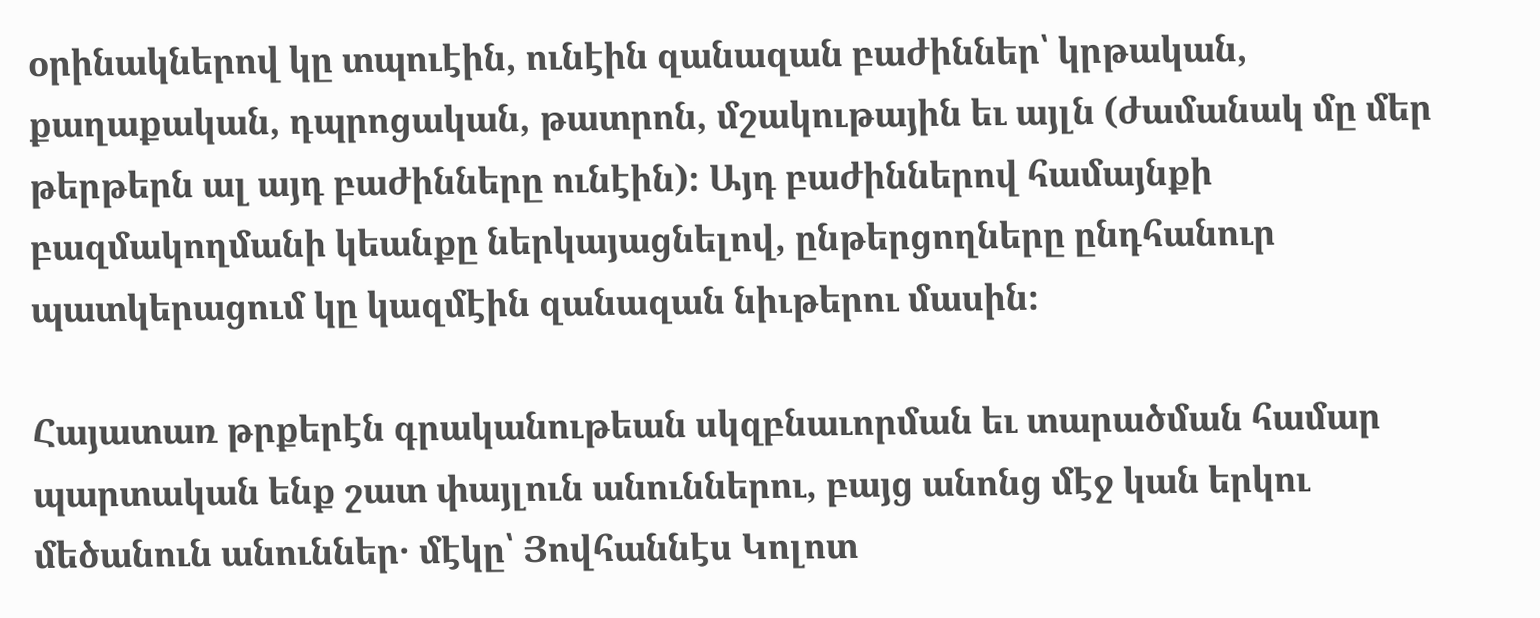օրինակներով կը տպուէին, ունէին զանազան բաժիններ՝ կրթական, քաղաքական, դպրոցական, թատրոն, մշակութային եւ այլն (ժամանակ մը մեր թերթերն ալ այդ բաժինները ունէին)։ Այդ բաժիններով համայնքի բազմակողմանի կեանքը ներկայացնելով, ընթերցողները ընդհանուր պատկերացում կը կազմէին զանազան նիւթերու մասին։

Հայատառ թրքերէն գրականութեան սկզբնաւորման եւ տարածման համար պարտական ենք շատ փայլուն անուններու, բայց անոնց մէջ կան երկու մեծանուն անուններ․ մէկը՝ Յովհաննէս Կոլոտ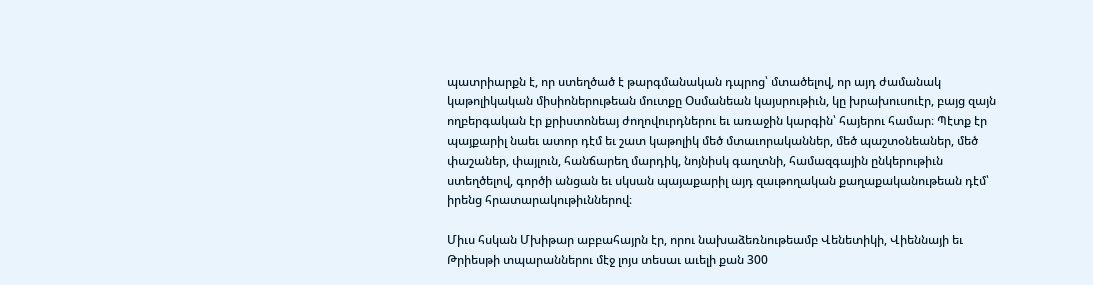պատրիարքն է, որ ստեղծած է թարգմանական դպրոց՝ մտածելով, որ այդ ժամանակ կաթոլիկական միսիոներութեան մուտքը Օսմանեան կայսրութիւն, կը խրախուսուէր, բայց զայն ողբերգական էր քրիստոնեայ ժողովուրդներու եւ առաջին կարգին՝ հայերու համար։ Պէտք էր պայքարիլ նաեւ ատոր դէմ եւ շատ կաթոլիկ մեծ մտաւորականներ, մեծ պաշտօնեաներ, մեծ փաշաներ, փայլուն, հանճարեղ մարդիկ, նոյնիսկ գաղտնի, համազգային ընկերութիւն ստեղծելով, գործի անցան եւ սկսան պայաքարիլ այդ զաւթողական քաղաքականութեան դէմ՝ իրենց հրատարակութիւններով։

Միւս հսկան Մխիթար աբբահայրն էր, որու նախաձեռնութեամբ Վենետիկի, Վիեննայի եւ Թրիեսթի տպարաններու մէջ լոյս տեսաւ աւելի քան 300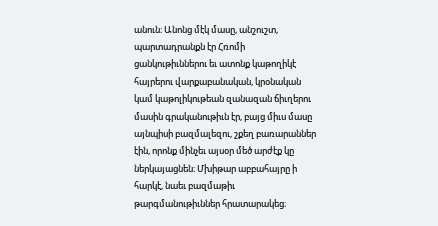անուն։ Անոնց մէկ մասը, անշուշտ, պարտադրանքն էր Հռոմի ցանկութիւններու եւ ատոնք կաթողիկէ հայրերու վարքաբանական, կրօնական կամ կաթոլիկութեան զանազան ճիւղերու մասին գրականութիւն էր, բայց միւս մասը այնպիսի բազմալեզու, շքեղ բառարաններ էին, որոնք մինչեւ այսօր մեծ արժէք կը ներկայացնեն։ Մխիթար աբբահայրը ի հարկէ, նաեւ բազմաթիւ թարգմանութիւններ հրատարակեց։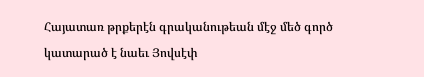Հայատառ թրքերէն գրականութեան մէջ մեծ գործ կատարած է նաեւ Յովսէփ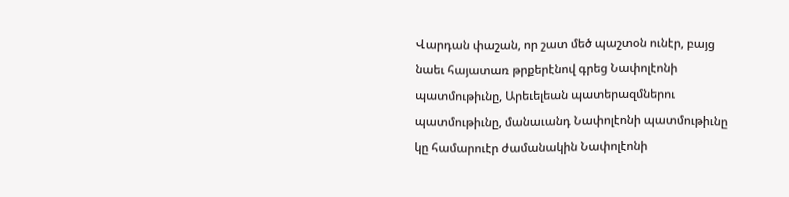Վարդան փաշան, որ շատ մեծ պաշտօն ունէր, բայց նաեւ հայատառ թրքերէնով գրեց Նափոլէոնի պատմութիւնը, Արեւելեան պատերազմներու պատմութիւնը, մանաւանդ Նափոլէոնի պատմութիւնը կը համարուէր ժամանակին Նափոլէոնի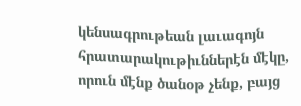կենսագրութեան լաւագոյն հրատարակութիւններէն մէկը, որուն մէնք ծանօթ չենք, բայց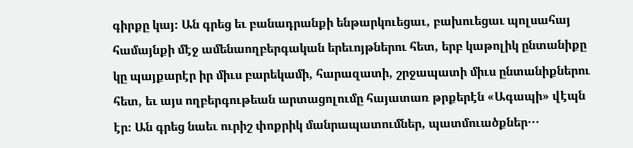գիրքը կայ։ Ան գրեց եւ բանադրանքի ենթարկուեցաւ, բախուեցաւ պոլսահայ համայնքի մէջ ամենաողբերգական երեւոյթներու հետ, երբ կաթոլիկ ընտանիքը կը պայքարէր իր միւս բարեկամի, հարազատի, շրջապատի միւս ընտանիքներու հետ, եւ այս ողբերգութեան արտացոլումը հայատառ թրքերէն «Ագապի» վէպն էր։ Ան գրեց նաեւ ուրիշ փոքրիկ մանրապատումներ, պատմուածքներ․․․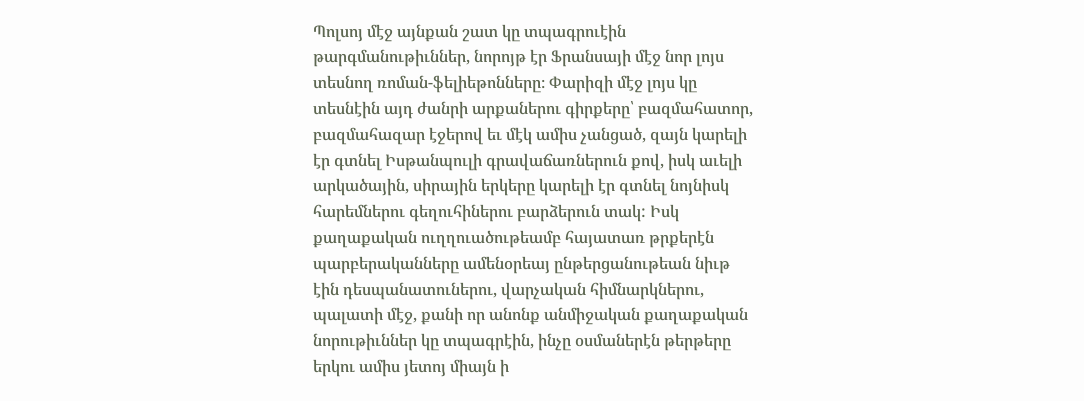Պոլսոյ մէջ այնքան շատ կը տպագրուէին թարգմանութիւններ, նորոյթ էր Ֆրանսայի մէջ նոր լոյս տեսնող ռոման-ֆելիեթոնները։ Փարիզի մէջ լոյս կը տեսնէին այդ ժանրի արքաներու գիրքերը՝ բազմահատոր, բազմահազար էջերով եւ մէկ ամիս չանցած, զայն կարելի էր գտնել Իսթանպուլի գրավաճառներուն քով, իսկ աւելի արկածային, սիրային երկերը կարելի էր գտնել նոյնիսկ հարեմներու գեղուհիներու բարձերուն տակ: Իսկ քաղաքական ուղղուածութեամբ հայատառ թրքերէն պարբերականները ամենօրեայ ընթերցանութեան նիւթ էին դեսպանատուներու, վարչական հիմնարկներու, պալատի մէջ, քանի որ անոնք անմիջական քաղաքական նորութիւններ կը տպագրէին, ինչը օսմաներէն թերթերը երկու ամիս յետոյ միայն ի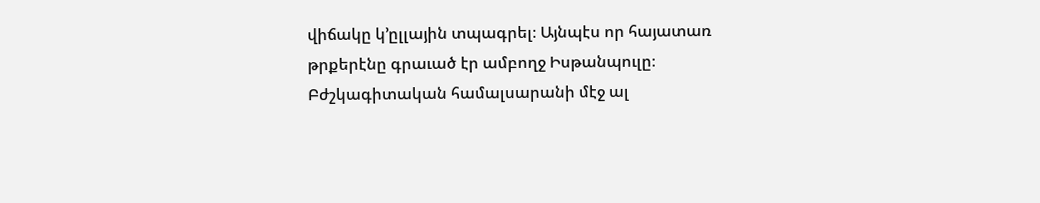վիճակը կ՚ըլլային տպագրել։ Այնպէս որ հայատառ թրքերէնը գրաւած էր ամբողջ Իսթանպուլը։ Բժշկագիտական համալսարանի մէջ ալ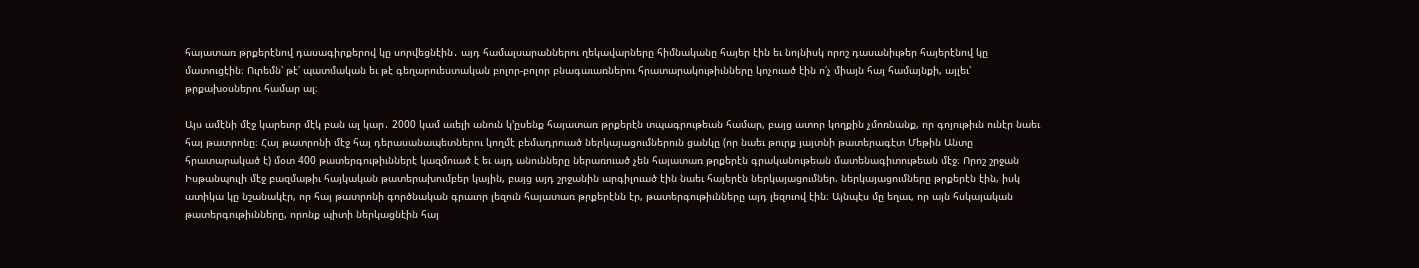հայատառ թրքերէնով դասագիրքերով կը սորվեցնէին․ այդ համալսարաններու ղեկավարները հիմնականը հայեր էին եւ նոյնիսկ որոշ դասանիւթեր հայերէնով կը մատուցէին։ Ուրեմն՝ թէ՛ պատմական եւ թէ գեղարուեստական բոլոր-բոլոր բնագաւառներու հրատարակութիւնները կոչուած էին ո՛չ միայն հայ համայնքի, այլեւ՝ թրքախօսներու համար ալ։

Այս ամէնի մէջ կարեւոր մէկ բան ալ կար․ 2000 կամ աւելի անուն կ՚ըսենք հայատառ թրքերէն տպագրութեան համար, բայց ատոր կողքին չմոռնանք, որ գոյութիւն ունէր նաեւ հայ թատրոնը։ Հայ թատրոնի մէջ հայ դերասանապետներու կողմէ բեմադրուած ներկայացումներուն ցանկը (որ նաեւ թուրք յայտնի թատերագէտ Մեթին Անտը հրատարակած է) մօտ 400 թատերգութիւններէ կազմուած է եւ այդ անունները ներառուած չեն հայատառ թրքերէն գրականութեան մատենագիտութեան մէջ։ Որոշ շրջան Իսթանպուլի մէջ բազմաթիւ հայկական թատերախումբեր կային, բայց այդ շրջանին արգիլուած էին նաեւ հայերէն ներկայացումներ. ներկայացումները թրքերէն էին, իսկ ատիկա կը նշանակէր, որ հայ թատրոնի գործնական գրաւոր լեզուն հայատառ թրքերէնն էր, թատերգութիւնները այդ լեզուով էին։ Այնպէս մը եղաւ, որ այն հսկայական թատերգութիւնները, որոնք պիտի ներկացնէին հայ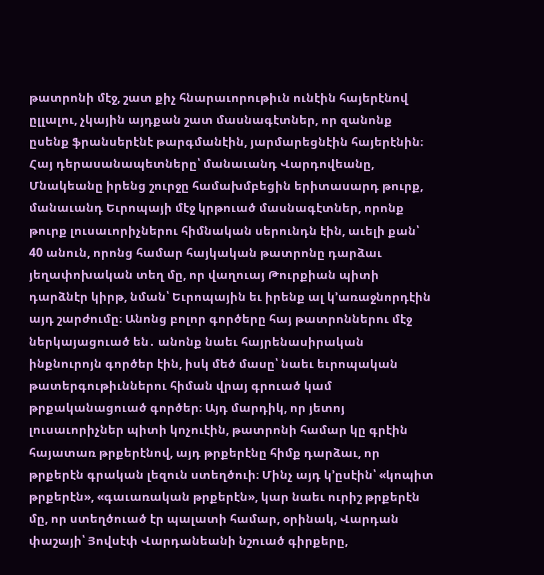թատրոնի մէջ, շատ քիչ հնարաւորութիւն ունէին հայերէնով ըլլալու, չկային այդքան շատ մասնագէտներ, որ զանոնք ըսենք ֆրանսերէնէ թարգմանէին, յարմարեցնէին հայերէնին։ Հայ դերասանապետները՝ մանաւանդ Վարդովեանը, Մնակեանը իրենց շուրջը համախմբեցին երիտասարդ թուրք, մանաւանդ Եւրոպայի մէջ կրթուած մասնագէտներ, որոնք թուրք լուսաւորիչներու հիմնական սերունդն էին, աւելի քան՝ 40 անուն, որոնց համար հայկական թատրոնը դարձաւ յեղափոխական տեղ մը, որ վաղուայ Թուրքիան պիտի դարձնէր կիրթ, նման՝ Եւրոպային եւ իրենք ալ կ՚առաջնորդէին այդ շարժումը։ Անոնց բոլոր գործերը հայ թատրոններու մէջ ներկայացուած են․ անոնք նաեւ հայրենասիրական ինքնուրոյն գործեր էին, իսկ մեծ մասը՝ նաեւ եւրոպական թատերգութիւններու հիման վրայ գրուած կամ թրքականացուած գործեր։ Այդ մարդիկ, որ յետոյ լուսաւորիչներ պիտի կոչուէին, թատրոնի համար կը գրէին հայատառ թրքերէնով, այդ թրքերէնը հիմք դարձաւ, որ թրքերէն գրական լեզուն ստեղծուի։ Մինչ այդ կ՚ըսէին՝ «կոպիտ թրքերէն», «գաւառական թրքերէն», կար նաեւ ուրիշ թրքերէն մը, որ ստեղծուած էր պալատի համար, օրինակ, Վարդան փաշայի՝ Յովսէփ Վարդանեանի նշուած գիրքերը,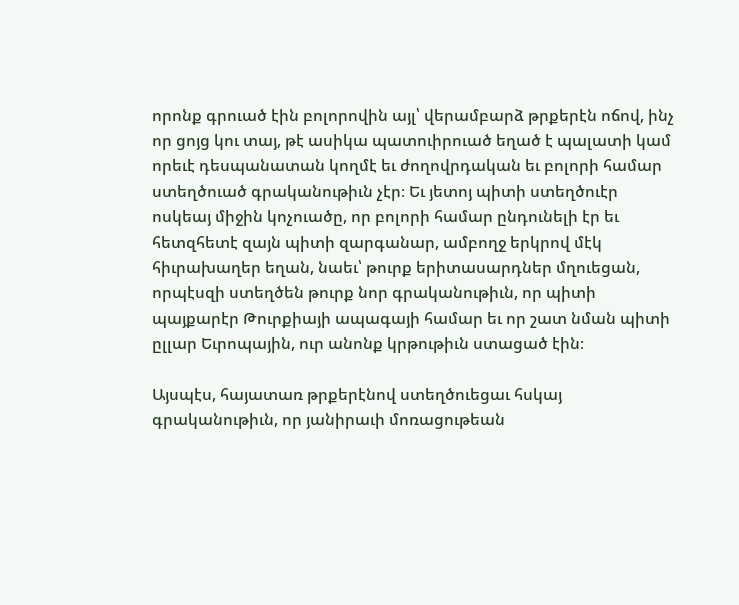որոնք գրուած էին բոլորովին այլ՝ վերամբարձ թրքերէն ոճով, ինչ որ ցոյց կու տայ, թէ ասիկա պատուիրուած եղած է պալատի կամ որեւէ դեսպանատան կողմէ եւ ժողովրդական եւ բոլորի համար ստեղծուած գրականութիւն չէր։ Եւ յետոյ պիտի ստեղծուէր ոսկեայ միջին կոչուածը, որ բոլորի համար ընդունելի էր եւ հետզհետէ զայն պիտի զարգանար, ամբողջ երկրով մէկ հիւրախաղեր եղան, նաեւ՝ թուրք երիտասարդներ մղուեցան, որպէսզի ստեղծեն թուրք նոր գրականութիւն, որ պիտի պայքարէր Թուրքիայի ապագայի համար եւ որ շատ նման պիտի ըլլար Եւրոպային, ուր անոնք կրթութիւն ստացած էին։

Այսպէս, հայատառ թրքերէնով ստեղծուեցաւ հսկայ գրականութիւն, որ յանիրաւի մոռացութեան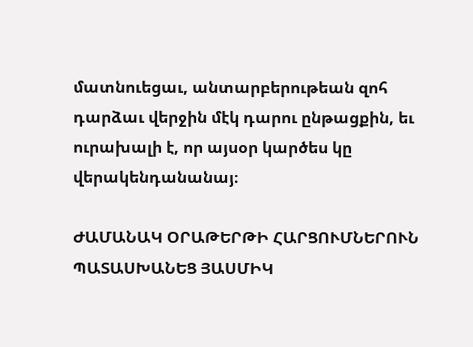մատնուեցաւ, անտարբերութեան զոհ դարձաւ վերջին մէկ դարու ընթացքին, եւ ուրախալի է, որ այսօր կարծես կը վերակենդանանայ։

ԺԱՄԱՆԱԿ ՕՐԱԹԵՐԹԻ ՀԱՐՑՈՒՄՆԵՐՈՒՆ ՊԱՏԱՍԽԱՆԵՑ ՅԱՍՄԻԿ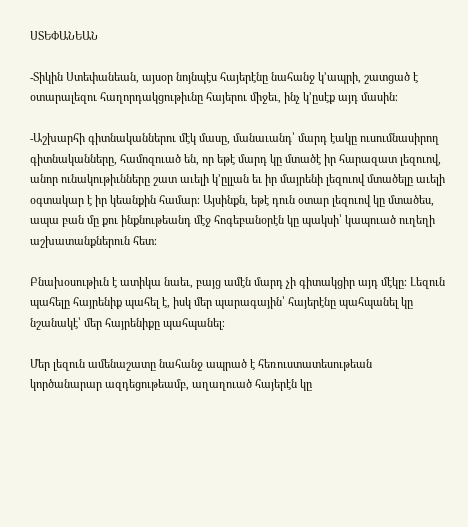ՍՏԵՓԱՆԵԱՆ

-Տիկին Ստեփանեան, այսօր նոյնպէս հայերէնը նահանջ կ՚ապրի, շատցած է օտարալեզու հաղորդակցութիւնը հայերու միջեւ, ինչ կ՚ըսէք այդ մասին։

-Աշխարհի գիտնականներու մէկ մասը, մանաւանդ՝ մարդ էակը ուսումնասիրող գիտնականները, համոզուած են, որ եթէ մարդ կը մտածէ իր հարազատ լեզուով, անոր ունակութիւնները շատ աւելի կ՚ըլլան եւ իր մայրենի լեզուով մտածելը աւելի օգտակար է իր կեանքին համար։ Այսինքն, եթէ դուն օտար լեզուով կը մտածես, ապա բան մը քու ինքնութեանդ մէջ հոգեբանօրէն կը պակսի՝ կապուած ուղեղի աշխատանքներուն հետ։

Բնախօսութիւն է ատիկա նաեւ, բայց ամէն մարդ չի գիտակցիր այդ մէկը։ Լեզուն պահելը հայրենիք պահել է, իսկ մեր պարագային՝ հայերէնը պահպանել կը նշանակէ՝ մեր հայրենիքը պահպանել։

Մեր լեզուն ամենաշատը նահանջ ապրած է հեռուստատեսութեան կործանարար ազդեցութեամբ, աղաղուած հայերէն կը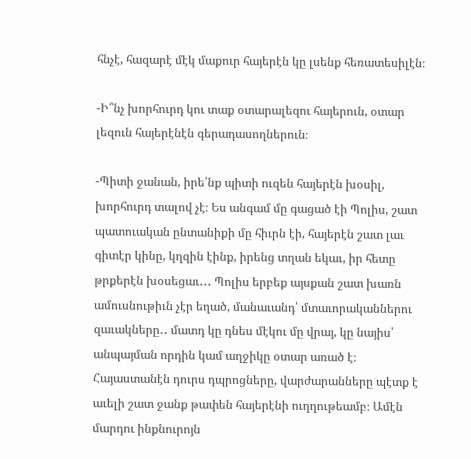հնչէ, հազարէ մէկ մաքուր հայերէն կը լսենք հեռատեսիլէն։

-Ի՞նչ խորհուրդ կու տաք օտարալեզու հայերուն, օտար լեզուն հայերէնէն գերադասողներուն։

-Պիտի ջանան, իրե՛նք պիտի ուզեն հայերէն խօսիլ, խորհուրդ տալով չէ։ Ես անգամ մը գացած էի Պոլիս, շատ պատուական ընտանիքի մը հիւրն էի, հայերէն շատ լաւ գիտէր կինը, կղզին էինք, իրենց տղան եկաւ, իր հետը թրքերէն խօսեցաւ․․․ Պոլիս երբեք այսքան շատ խառն ամուսնութիւն չէր եղած, մանաւանդ՝ մտաւորականներու զաւակները․․ մատդ կը դնես մէկու մը վրայ, կը նայիս՝ անպայման որդին կամ աղջիկը օտար առած է։ Հայաստանէն դուրս դպրոցները, վարժարանները պէտք է աւելի շատ ջանք թափեն հայերէնի ուղղութեամբ։ Ամէն մարդու ինքնուրոյն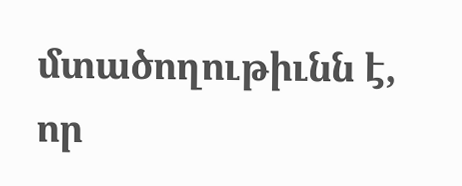մտածողութիւնն է, որ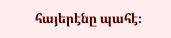հայերէնը պահէ։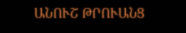ԱՆՈՒՇ ԹՐՈՒԱՆՑ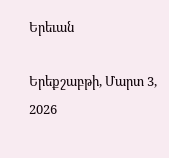Երեւան

Երեքշաբթի, Մարտ 3, 2026